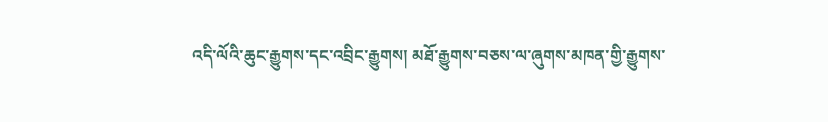འདི་ལོའི་ཆུང་རྒྱུགས་དང་འབྲིང་རྒྱུགས། མཐོ་རྒྱུགས་བཅས་ལ་ཞུགས་མཁན་གྱི་རྒྱུགས་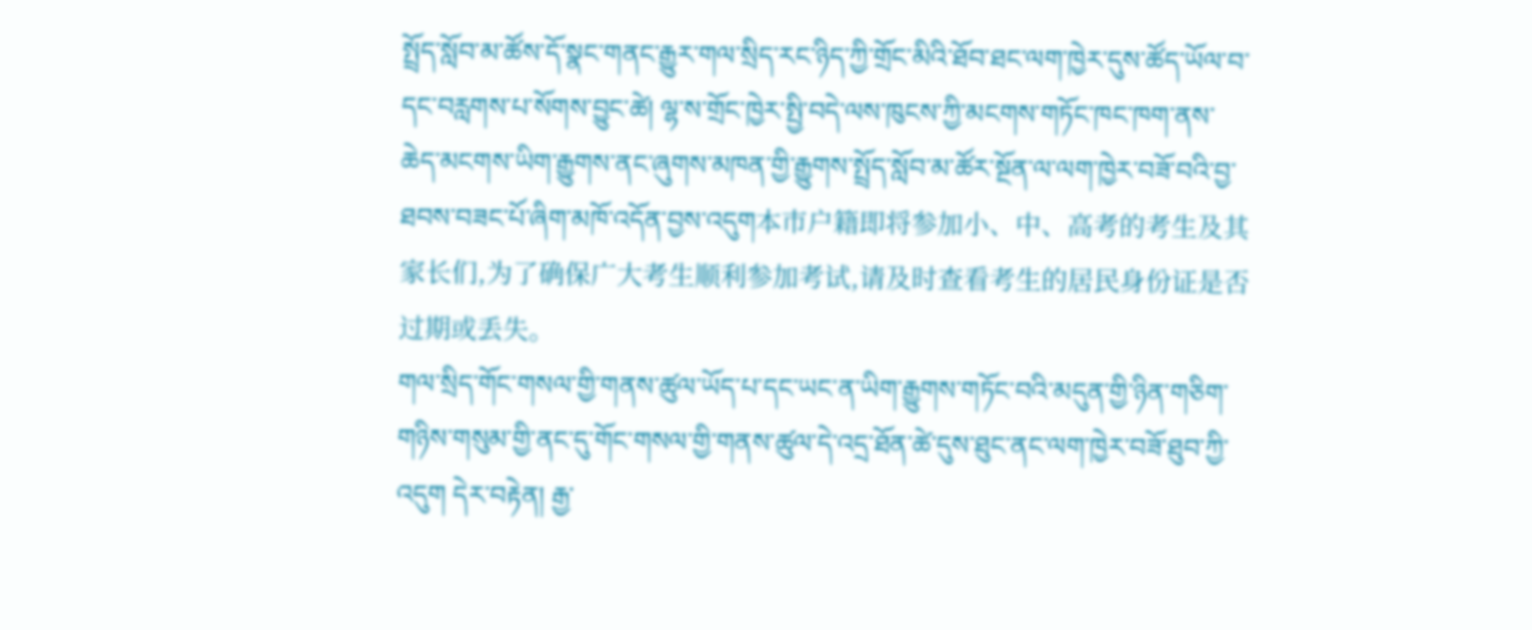སྤྲོད་སློབ་མ་ཚོས་དོ་སྣང་གནང་རྒྱུར་གལ་སྲིད་རང་ཉིད་ཀྱི་གྲོང་མིའི་ཐོབ་ཐང་ལག་ཁྱེར་དུས་ཚོད་ཡོལ་བ་དང་བརླགས་པ་སོགས་བྱུང་ཚེ། ལྷ་ས་གྲོང་ཁྱེར་སྤྱི་བདེ་ལས་ཁུངས་ཀྱི་མངགས་གཏོང་ཁང་ཁག་ནས་ཆེད་མངགས་ཡིག་རྒྱུགས་ནང་ཞུགས་མཁན་གྱི་རྒྱུགས་སྤྲོད་སློབ་མ་ཚོར་སྔོན་ལ་ལག་ཁྱེར་བཟོ་བའི་བྱ་ཐབས་བཟང་པོ་ཞིག་མཁོ་འདོན་བྱས་འདུག本市户籍即将参加小、中、高考的考生及其家长们,为了确保广大考生顺利参加考试,请及时查看考生的居民身份证是否过期或丢失。
གལ་སྲིད་གོང་གསལ་གྱི་གནས་ཚུལ་ཡོད་པ་དང་ཡང་ན་ཡིག་རྒྱུགས་གཏོང་བའི་མདུན་གྱི་ཉིན་གཅིག་གཉིས་གསུམ་གྱི་ནང་དུ་གོང་གསལ་གྱི་གནས་ཚུལ་དེ་འདྲ་ཐོན་ཚེ་དུས་ཐུང་ནང་ལག་ཁྱེར་བཟོ་ཐུབ་ཀྱི་འདུག དེར་བརྟེན། རྒྱ་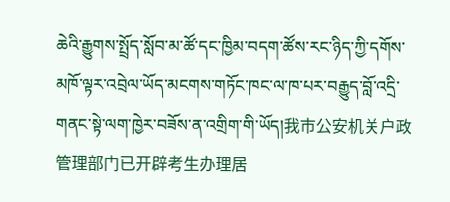ཆེའི་རྒྱུགས་སྤྲོད་སློབ་མ་ཚོ་དང་ཁྱིམ་བདག་ཚོས་རང་ཉིད་ཀྱི་དགོས་མཁོ་ལྟར་འབྲེལ་ཡོད་མངགས་གཏོང་ཁང་ལ་ཁ་པར་བརྒྱུད་བློ་འདྲི་གནང་སྟེ་ལག་ཁྱེར་བཟོས་ན་འགྲིག་གི་ཡོད།我市公安机关户政管理部门已开辟考生办理居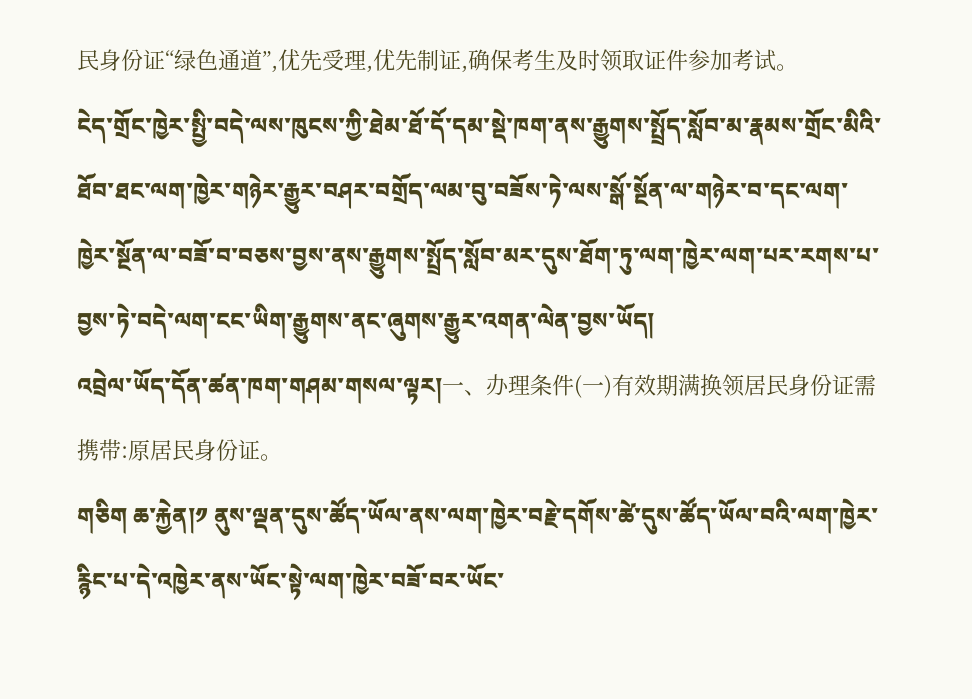民身份证“绿色通道”,优先受理,优先制证,确保考生及时领取证件参加考试。
ངེད་གྲོང་ཁྱེར་སྤྱི་བདེ་ལས་ཁུངས་ཀྱི་ཐེམ་ཐོ་དོ་དམ་སྡེ་ཁག་ནས་རྒྱུགས་སྤྲོད་སློབ་མ་རྣམས་གྲོང་མིའི་ཐོབ་ཐང་ལག་ཁྱེར་གཉེར་རྒྱུར་བཤར་བགྲོད་ལམ་བུ་བཟོས་ཏེ་ལས་སྒོ་སྔོན་ལ་གཉེར་བ་དང་ལག་ཁྱེར་སྔོན་ལ་བཟོ་བ་བཅས་བྱས་ནས་རྒྱུགས་སྤྲོད་སློབ་མར་དུས་ཐོག་ཏུ་ལག་ཁྱེར་ལག་པར་རགས་པ་བྱས་ཏེ་བདེ་ལག་ངང་ཡིག་རྒྱུགས་ནང་ཞུགས་རྒྱུར་འགན་ལེན་བྱས་ཡོད།
འབྲེལ་ཡོད་དོན་ཚན་ཁག་གཤམ་གསལ་ལྟར།一、办理条件(一)有效期满换领居民身份证需携带:原居民身份证。
གཅིག ཆ་རྐྱེན།༡ ནུས་ལྡན་དུས་ཚོད་ཡོལ་ནས་ལག་ཁྱེར་བརྗེ་དགོས་ཚེ་དུས་ཚོད་ཡོལ་བའི་ལག་ཁྱེར་རྙིང་པ་དེ་འཁྱེར་ནས་ཡོང་སྟེ་ལག་ཁྱེར་བཟོ་བར་ཡོང་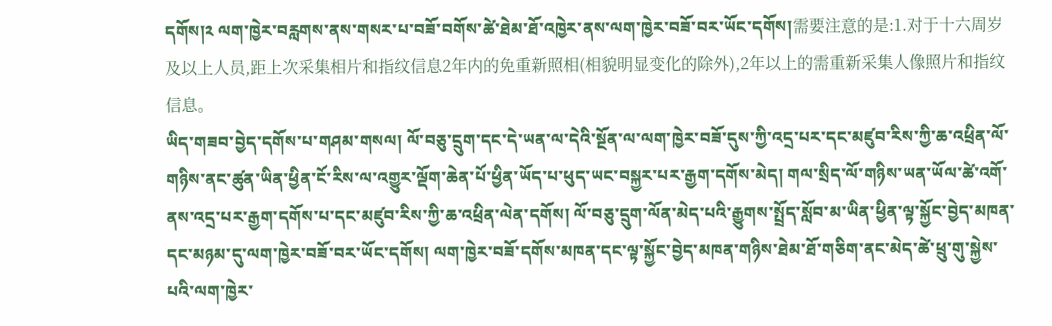དགོས།༢ ལག་ཁྱེར་བརླགས་ནས་གསར་པ་བཟོ་བགོས་ཚེ་ཐེམ་ཐོ་འཁྱེར་ནས་ལག་ཁྱེར་བཟོ་བར་ཡོང་དགོས།需要注意的是:1.对于十六周岁及以上人员,距上次采集相片和指纹信息2年内的免重新照相(相貌明显变化的除外),2年以上的需重新采集人像照片和指纹信息。
ཡིད་གཟབ་བྱེད་དགོས་པ་གཤམ་གསལ། ལོ་བཅུ་དྲུག་དང་དེ་ཡན་ལ་དེའི་སྔོན་ལ་ལག་ཁྱེར་བཟོ་དུས་ཀྱི་འདྲ་པར་དང་མཛུབ་རིས་ཀྱི་ཆ་འཕྲིན་ལོ་གཉིས་ནང་ཚུན་ཡིན་ཕྱིན་ངོ་རིས་ལ་འགྱུར་ལྡོག་ཆེན་པོ་ཕྱིན་ཡོད་པ་ཕུད་ཡང་བསྐྱར་པར་རྒྱག་དགོས་མེད། གལ་སྲིད་ལོ་གཉིས་ཡན་ཡོལ་ཚེ་འགོ་ནས་འདྲ་པར་རྒྱག་དགོས་པ་དང་མཛུབ་རིས་ཀྱི་ཆ་འཕྲིན་ལེན་དགོས། ལོ་བཅུ་དྲུག་ལོན་མེད་པའི་རྒྱུགས་སྤྲོད་སློབ་མ་ཡིན་ཕྱིན་ལྟ་སྐྱོང་བྱེད་མཁན་དང་མཉམ་དུ་ལག་ཁྱེར་བཟོ་བར་ཡོང་དགོས། ལག་ཁྱེར་བཟོ་དགོས་མཁན་དང་ལྟ་སྐྱོང་བྱེད་མཁན་གཉིས་ཐེམ་ཐོ་གཅིག་ནང་མེད་ཚེ་ཕྲུ་གུ་སྐྱེས་པའི་ལག་ཁྱེར་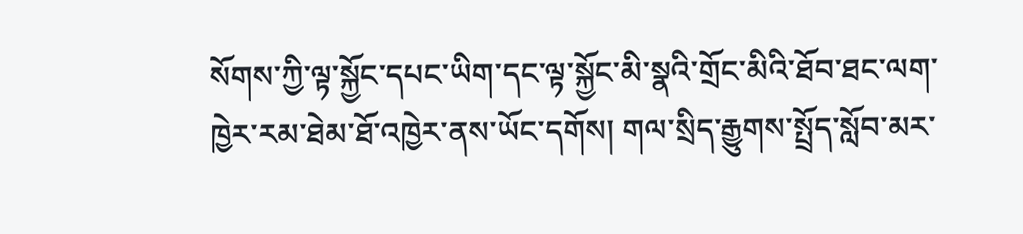སོགས་ཀྱི་ལྟ་སྐྱོང་དཔང་ཡིག་དང་ལྟ་སྐྱོང་མི་སྣའི་གྲོང་མིའི་ཐོབ་ཐང་ལག་ཁྱེར་རམ་ཐེམ་ཐོ་འཁྱེར་ནས་ཡོང་དགོས། གལ་སྲིད་རྒྱུགས་སྤྲོད་སློབ་མར་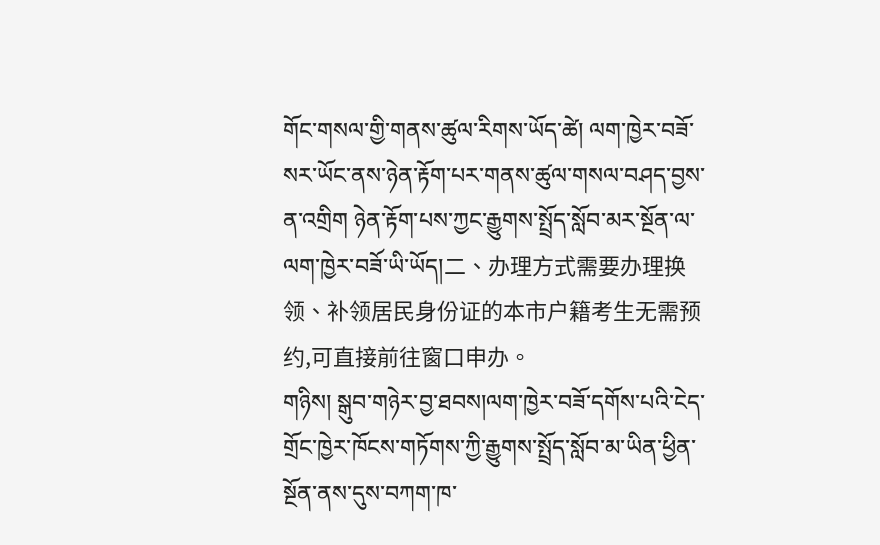གོང་གསལ་གྱི་གནས་ཚུལ་རིགས་ཡོད་ཚེ། ལག་ཁྱེར་བཟོ་སར་ཡོང་ནས་ཉེན་རྟོག་པར་གནས་ཚུལ་གསལ་བཤད་བྱས་ན་འགྲིག ཉེན་རྟོག་པས་ཀྱང་རྒྱུགས་སྤྲོད་སློབ་མར་སྔོན་ལ་ལག་ཁྱེར་བཟོ་ཡི་ཡོད།二、办理方式需要办理换领、补领居民身份证的本市户籍考生无需预约,可直接前往窗口申办。
གཉིས། སྒུབ་གཉེར་བྱ་ཐབས།ལག་ཁྱེར་བཟོ་དགོས་པའི་ངེད་གྲོང་ཁྱེར་ཁོངས་གཏོགས་ཀྱི་རྒྱུགས་སྤྲོད་སློབ་མ་ཡིན་ཕྱིན་སྔོན་ནས་དུས་བཀག་ཁ་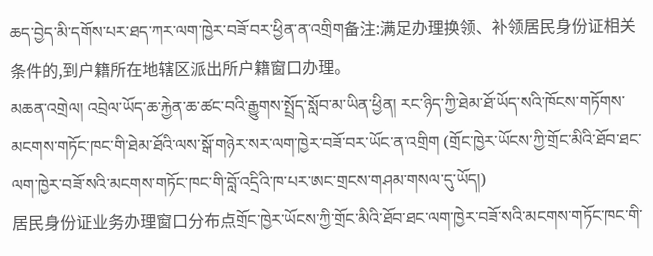ཆད་བྱེད་མི་དགོས་པར་ཐད་ཀར་ལག་ཁྱེར་བཟོ་བར་ཕྱིན་ན་འགྲིག备注:满足办理换领、补领居民身份证相关条件的,到户籍所在地辖区派出所户籍窗口办理。
མཆན་འགྲེལ། འབྲེལ་ཡོད་ཆ་རྐྱེན་ཆ་ཚང་བའི་རྒྱུགས་སྤྲོད་སློབ་མ་ཡིན་ཕྱིན། རང་ཉིད་ཀྱི་ཐེམ་ཐོ་ཡོད་སའི་ཁོངས་གཏོགས་མངགས་གཏོང་ཁང་གི་ཐེམ་ཐོའི་ལས་སྒོ་གཉེར་སར་ལག་ཁྱེར་བཟོ་བར་ཡོང་ན་འགྲིག (གྲོང་ཁྱེར་ཡོངས་ཀྱི་གྲོང་མིའི་ཐོབ་ཐང་ལག་ཁྱེར་བཟོ་སའི་མངགས་གཏོང་ཁང་གི་བློ་འདྲིའི་ཁ་པར་ཨང་གྲངས་གཤམ་གསལ་དུ་ཡོད།)
居民身份证业务办理窗口分布点གྲོང་ཁྱེར་ཡོངས་ཀྱི་གྲོང་མིའི་ཐོབ་ཐང་ལག་ཁྱེར་བཟོ་སའི་མངགས་གཏོང་ཁང་གི་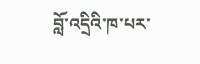བློ་འདྲིའི་ཁ་པར་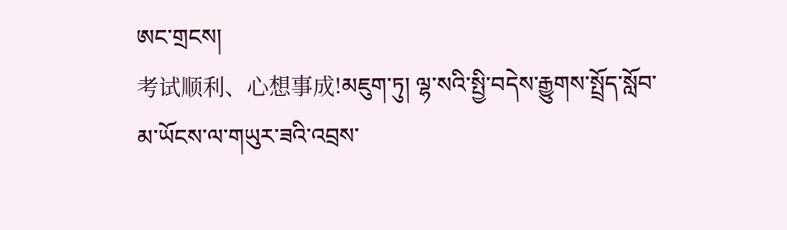ཨང་གྲངས།
考试顺利、心想事成!མཇུག་ཏུ། ལྷ་སའི་སྤྱི་བདེས་རྒྱུགས་སྤྲོད་སློབ་མ་ཡོངས་ལ་གཡུར་ཟའི་འབྲས་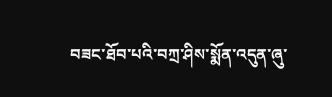བཟང་ཐོབ་པའི་བཀྲ་ཤིས་སྨོན་འདུན་ཞུ་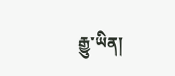རྒྱུ་ཡིན།